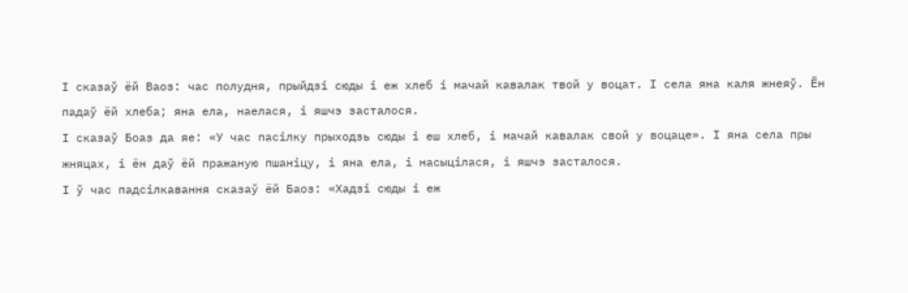І сказаў ёй Ваоз: час полудня, прыйдзі сюды і еж хлеб і мачай кавалак твой у воцат. І села яна каля жнеяў. Ён падаў ёй хлеба; яна ела, наелася, і яшчэ засталося.
І сказаў Боаз да яе: «У час пасілку прыходзь сюды і еш хлеб, і мачай кавалак свой у воцаце». І яна села пры жняцах, і ён даў ёй пражаную пшаніцу, і яна ела, і насыцілася, і яшчэ засталося.
І ў час падсілкавання сказаў ёй Баоз: «Хадзі сюды і еж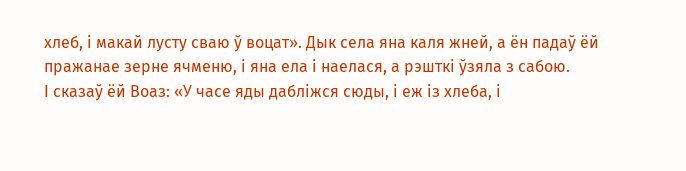хлеб, і макай лусту сваю ў воцат». Дык села яна каля жней, а ён падаў ёй пражанае зерне ячменю, і яна ела і наелася, а рэшткі ўзяла з сабою.
І сказаў ёй Воаз: «У часе яды дабліжся сюды, і еж із хлеба, і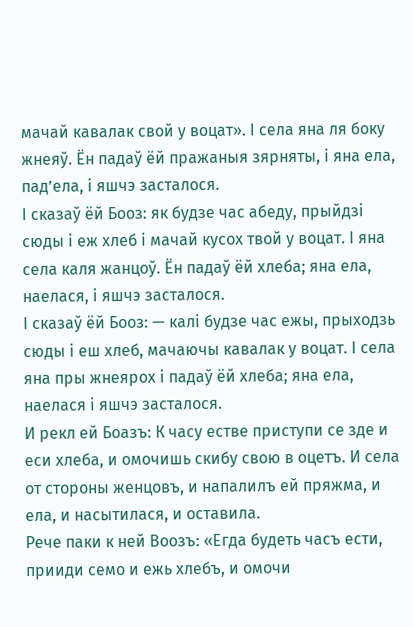мачай кавалак свой у воцат». І села яна ля боку жнеяў. Ён падаў ёй пражаныя зярняты, і яна ела, пад’ела, і яшчэ засталося.
І сказаў ёй Бооз: як будзе час абеду, прыйдзі сюды і еж хлеб і мачай кусох твой у воцат. І яна села каля жанцоў. Ён падаў ёй хлеба; яна ела, наелася, і яшчэ засталося.
І сказаў ёй Бооз: — калі будзе час ежы, прыходзь сюды і еш хлеб, мачаючы кавалак у воцат. І села яна пры жнеярох і падаў ёй хлеба; яна ела, наелася і яшчэ засталося.
И рекл ей Боазъ: К часу естве приступи се зде и еси хлеба, и омочишь скибу свою в оцетъ. И села от стороны женцовъ, и напалилъ ей пряжма, и ела, и насытилася, и оставила.
Рече паки к ней Воозъ: «Егда будеть часъ ести, прииди семо и ежь хлебъ, и омочи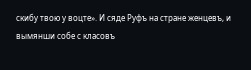скибу твою у воцте». И сяде Руфъ на стране женцевъ, и вымянши собе с класовъ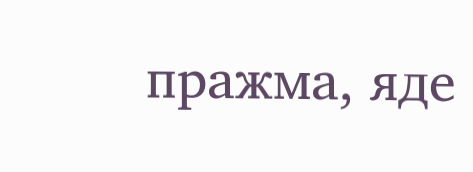пражма, яде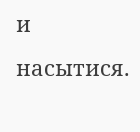и насытися.